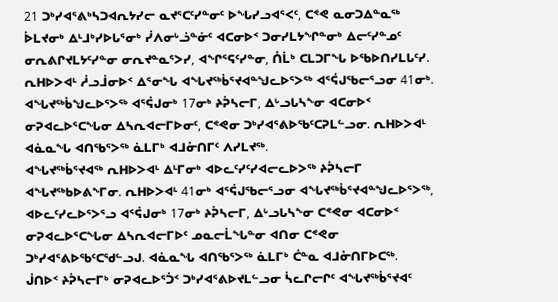21 ᑐᒃᓯᐊᕐᕕᒃᓴᑐᐊᕆᔭᓯᓕ ᓇᔪᕐᑕᑦᓯᓐᓂᑦ ᐅᖓᓯᓗᐊᕐᐸᑦ, ᑕᕝᕙ ᓇᓂᑐᐃᓐᓇᖅ ᐆᒪᔪᓂᒃ ᐃᒻᒧᒃᓯᐅᒐᕐᓂᒃ ᓰᐱᓂᒡᓘᓐᓃᑦ ᐊᑕᓂᐅᑉ ᑐᓂᓯᒪᔭᖏᓐᓂᒃ ᐃᓕᑦᓯᓐᓄᑦ ᓂᕆᕕᒋᔪᒪᔭᑦᓯᓐᓂ ᓂᕆᔪᓐᓇᕐᐳᓯ, ᐊᖏᕐᕋᑦᓯᓐᓂ, ᑍᒫᒃ ᑕᒪᑐᒥᖓ ᐅᖃᐅᑎᓯᒪᒐᑦᓯ.
ᕆᕼᐅᐳᐊᒻ ᓲᓗᒨᓂᐅᑉ ᐃᕐᓂᖓ ᐊᖓᔪᖅᑳᕐᔪᐊᓐᖑᓚᐅᕐᐳᖅ ᐊᕐᕌᒍᖃᓕᕐᓗᓂ 41ᓂᒃ. ᐊᖓᔪᖅᑳᖑᓚᐅᕐᐳᖅ ᐊᕐᕌᒍᓂᒃ 17ᓂᒃ ᔨᕉᓴᓕᒥ, ᐃᒡᓗᒐᓴᖕᓂ ᐊᑕᓂᐅᑉ ᓂᕈᐊᓚᐅᕐᑕᖓᓂ ᐃᓴᕆᐊᓕᒥᐅᓂᑦ, ᑕᕝᕙᓂ ᑐᒃᓯᐊᕐᕕᐅᖃᑦᑕᕈᒪᓪᓗᓂ. ᕆᕼᐅᐳᐊᒻ ᐊᓈᓇᖓ ᐊᑎᖃᕐᐳᖅ ᓈᒪᒥᒃ ᐊᒧᓁᑎᒥᑦ ᐱᓯᒪᔪᖅ.
ᐊᖓᔪᖅᑳᕐᔪᐊᖅ ᕆᕼᐅᐳᐊᒻ ᐃᒻᒥᓂᒃ ᐊᐅᓚᑦᓯᑦᓯᐊᓕᓚᐅᐳᖅ ᔨᕉᓴᓕᒥ ᐊᖓᔪᖅᑲᐅᕕᖕᒥᓂ. ᕆᕼᐅᐳᐊᒻ 41ᓂᒃ ᐊᕐᕌᒍᖃᓕᕐᓗᓂ ᐊᖓᔪᖅᑳᕐᔪᐊᓐᖑᓚᐅᕐᐳᖅ, ᐊᐅᓚᑦᓯᓚᐅᕐᐳᕐᓗ ᐊᕐᕌᒍᓂᒃ 17ᓂᒃ ᔨᕉᓴᓕᒥ, ᐃᒡᓗᒐᓴᖕᓂ ᑕᕝᕙᓂ ᐊᑕᓂᐅᑉ ᓂᕈᐊᓚᐅᕐᑕᖓᓂ ᐃᓴᕆᐊᓕᒥᐅᑦ ᓄᓇᓕᒫᖓᓐᓂ ᐊᑎᓂ ᑕᕝᕙᓂ ᑐᒃᓯᐊᕐᕕᐅᖃᑦᑕᖁᓪᓗᒍ. ᐊᓈᓇᖓ ᐊᑎᖃᕐᐳᖅ ᓈᒪᒥᒃ ᑖᓐᓇ ᐊᒧᓁᑎᒥᐅᑕᖅ.
ᒎᑎᐅᑉ ᔨᕉᓴᓕᒥᒃ ᓂᕈᐊᓚᐅᕐᑑᑉ ᑐᒃᓯᐊᕐᕕᐅᔪᒪᓪᓗᓂ ᓵᓚᒋᓕᒋᑦ ᐊᖓᔪᖅᑳᕐᔪᐊᑦ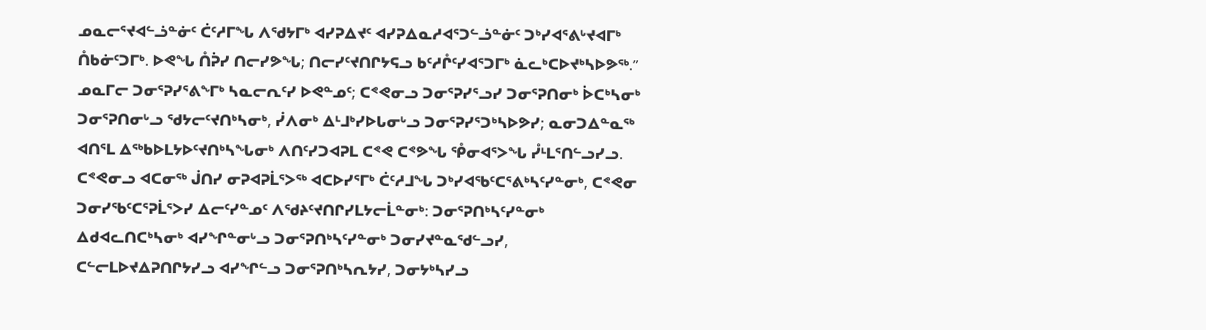ᓄᓇᓕᕐᔪᐊᓪᓘᓐᓃᑦ ᑖᑦᓱᒥᖓ ᐱᖁᔭᒥᒃ ᐊᓯᕈᐃᔪᑦ ᐊᓯᕈᐃᓇᓱᐊᕐᑐᓪᓘᓐᓃᑦ ᑐᒃᓯᐊᕐᕕᒡᔪᐊᒥᒃ ᑍᑲᓃᑦᑐᒥᒃ. ᐅᕙᖓ ᑍᕉᓯ ᑎᓕᓯᕗᖓ; ᑎᓕᓯᑦᔪᑎᒋᔭᕋᓗ ᑲᑦᓱᒊᑦᓯᐊᕐᑐᒥᒃ ᓈᓚᒃᑕᐅᔪᒃᓴᐅᕗᖅ.”
ᓄᓇᒥᓕ ᑐᓂᕐᕈᓯᕐᕕᖕᒥᒃ ᓴᓇᓕᕆᑦᓯ ᐅᕙᓐᓄᑦ; ᑕᕝᕙᓂᓗ ᑐᓂᕐᕈᓯᕐᓗᓯ ᑐᓂᕐᕈᑎᓂᒃ ᐆᑕᒃᓴᓂᒃ ᑐᓂᕐᕈᑎᓂᒡᓗ ᖁᔭᓕᑦᔪᑎᒃᓴᓂᒃ, ᓰᐱᓂᒃ ᐃᒻᒧᒃᓯᐅᒐᓂᒡᓗ ᑐᓂᕐᕈᓯᕐᑐᒃᓴᐅᕗᓯ; ᓇᓂᑐᐃᓐᓇᖅ ᐊᑎᕐᒪ ᐃᖅᑲᐅᒪᔭᐅᑦᔪᑎᒃᓴᖓᓂᒃ ᐱᑎᑦᓯᑐᐊᕈᒪ ᑕᕝᕙ ᑕᕝᕗᖓ ᕾᓂᐊᕐᐳᖓ ᓮᒻᒪᕐᑎᓪᓗᓯᓗ.
ᑕᕝᕙᓂᓗ ᐊᑕᓂᖅ ᒎᑎᓯ ᓂᕈᐊᕈᒫᕐᐳᖅ ᐊᑕᐅᓯᕐᒥᒃ ᑖᑦᓱᒧᖓ ᑐᒃᓯᐊᖃᑦᑕᕐᕕᒃᓴᑦᓯᓐᓂᒃ, ᑕᕝᕙᓂ ᑐᓂᓯᖃᑦᑕᕐᕈᒫᕐᐳᓯ ᐃᓕᑦᓯᓐᓄᑦ ᐱᖁᔨᑦᔪᑎᒋᓯᒪᔭᓕᒫᓐᓂᒃ: ᑐᓂᕐᕈᑎᒃᓴᑦᓯᓐᓂᒃ ᐃᑯᐊᓚᑎᑕᒃᓴᓂᒃ ᐊᓯᖏᓐᓂᒡᓗ ᑐᓂᕐᕈᑎᒃᓴᑦᓯᓐᓂᒃ ᑐᓂᓯᔪᓐᓇᖁᓪᓗᓯ, ᑕᓪᓕᒪᐅᔪᐃᕈᑎᒋᔭᓯᓗ ᐊᓯᖏᓪᓗ ᑐᓂᕐᕈᑎᒃᓴᕆᔭᓯ, ᑐᓂᔭᒃᓴᓯᓗ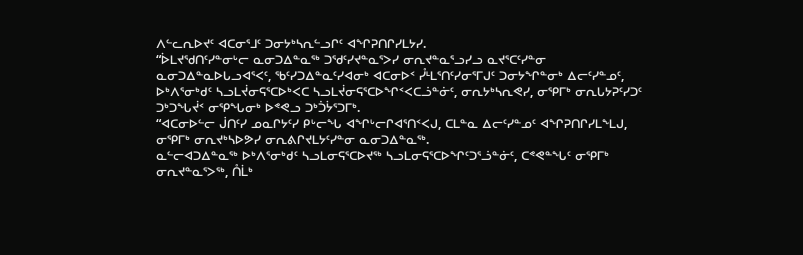ᐱᓪᓚᕆᐅᔪᑦ ᐊᑕᓂᕐᒧᑦ ᑐᓂᔭᒃᓴᕆᓪᓗᒋᑦ ᐊᖏᕈᑎᒋᓯᒪᔭᓯ.
“ᐆᒪᔪᖁᑎᑦᓯᓐᓂᒡᓕ ᓇᓂᑐᐃᓐᓇᖅ ᑐᖁᑦᓯᔪᓐᓇᕐᐳᓯ ᓂᕆᔪᓐᓇᕐᓗᓯᓗ ᓇᔪᕐᑕᑦᓯᓐᓂ ᓇᓂᑐᐃᓐᓇᐅᒐᓗᐊᕐᐸᑦ, ᖃᑦᓯᑐᐃᓐᓇᑦᓯᐊᓂᒃ ᐊᑕᓂᐅᑉ ᓮᒻᒪᕐᑎᑦᓯᓂᕐᒥᒍᑦ ᑐᓂᔭᖏᓐᓂᒃ ᐃᓕᑦᓯᓐᓄᑦ, ᐅᒃᐱᕐᓂᒃᑯᑦ ᓴᓗᒪᔫᓂᕋᕐᑕᐅᒃᐸᑕ ᓴᓗᒪᔫᓂᕋᕐᑕᐅᖏᑉᐸᑕᓘᓐᓃᑦ, ᓂᕆᔭᒃᓴᕆᕙᓯ, ᓂᕿᒥᒃ ᓂᕆᒐᔭᕈᑦᓯᑐᑦ ᑐᒃᑐᖓᔫᑉ ᓂᕿᖓᓂᒃ ᐅᕝᕙᓗ ᑐᒃᑑᔮᕐᑐᒥᒃ.
“ᐊᑕᓂᐅᓪᓕ ᒎᑎᑦᓯ ᓄᓇᒋᔭᑦᓯ ᑭᒡᓕᖓ ᐊᖏᒡᓕᒋᐊᕐᑎᑉᐸᒍ, ᑕᒪᓐᓇ ᐃᓕᑦᓯᓐᓄᑦ ᐊᖏᕈᑎᒋᓯᒪᖕᒪᒍ, ᓂᕿᒥᒃ ᓂᕆᔪᒃᓴᐅᕗᓯ ᓂᕆᕕᒋᔪᒪᔭᑦᓯᓐᓂ ᓇᓂᑐᐃᓐᓇᖅ.
ᓇᓪᓕᐊᑐᐃᓐᓇᖅ ᐅᒃᐱᕐᓂᒃᑯᑦ ᓴᓗᒪᓂᕋᕐᑕᐅᔪᖅ ᓴᓗᒪᓂᕋᕐᑕᐅᖏᑦᑐᕐᓘᓐᓃᑦ, ᑕᕝᕙᓐᖓᑦ ᓂᕿᒥᒃ ᓂᕆᔪᓐᓇᕐᐳᖅ, ᑍᒫᒃ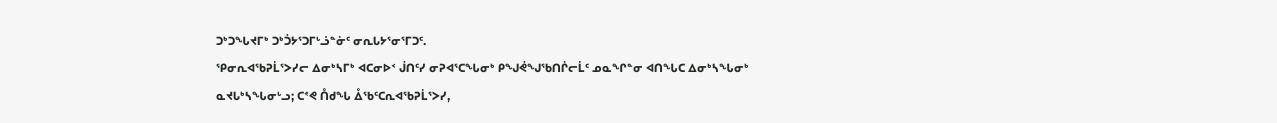ᑐᒃᑐᖓᔪᒥᒃ ᑐᒃᑑᔭᕐᑐᒥᒡᓘᓐᓃᑦ ᓂᕆᒐᔭᕐᓂᕐᒥᑐᑦ.
ᕿᓂᕆᐊᖃᕈᒫᕐᐳᓯᓕ ᐃᓂᒃᓴᒥᒃ ᐊᑕᓂᐅᑉ ᒎᑎᑦᓯ ᓂᕈᐊᕐᑕᖓᓂᒃ ᑭᖑᕚᖑᖃᑎᒌᓕᒫᑦ ᓄᓇᖏᓐᓂ ᐊᑎᖓᑕ ᐃᓂᒃᓴᖓᓂᒃ ᓇᔪᒐᒃᓴᖓᓂᒡᓗ; ᑕᕝᕙ ᑍᑯᖓ ᐂᖃᑦᑕᕆᐊᖃᕈᒫᕐᐳᓯ,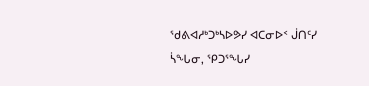ᖁᕕᐊᓱᒃᑐᒃᓴᐅᕗᓯ ᐊᑕᓂᐅᑉ ᒎᑎᑦᓯ ᓵᖓᓂ, ᕿᑐᕐᖓᓯ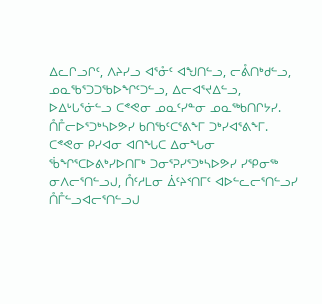ᐃᓚᒋᓗᒋᑦ, ᐱᔨᓯᓗ ᐊᕐᓁᑦ ᐊᖑᑎᓪᓗ, ᓕᕔᑎᒃᑯᓪᓗ, ᓄᓇᖃᕐᑐᑐᖃᐅᖏᑦᑐᓪᓗ, ᐃᓕᐊᕐᔪᐃᓪᓗ, ᐅᐃᒡᒐᕐᓃᓪᓗ ᑕᕝᕙᓂ ᓄᓇᑦᓯᓐᓂ ᓄᓇᖅᑲᑎᒋᔭᓯ. ᑍᒤᓕᐅᕐᑐᒃᓴᐅᕗᓯ ᑲᑎᖃᑦᑕᕐᕕᖕᒥ ᑐᒃᓯᐊᕐᕕᖕᒥ.
ᑕᕝᕙᓂ ᑭᓯᐊᓂ ᐊᑎᖓᑕ ᐃᓂᖓᓂ ᖄᖏᕐᑕᐅᕕᒃᓯᐅᑎᒥᒃ ᑐᓂᕐᕈᓯᕐᑐᒃᓴᐅᕗᓯ ᓯᕿᓂᖅ ᓂᐱᓕᕐᑎᓪᓗᒍ, ᑍᑦᓱᒪᓂ ᐄᑦᔨᑉᑎᒥᑦ ᐊᐅᓪᓚᓕᕐᑎᓪᓗᓯ ᑍᒤᓪᓗᐊᓕᕐᑎᓪᓗᒍ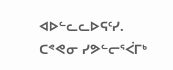ᐊᐅᓪᓚᓚᐅᕋᑦᓯ.
ᑕᕝᕙᓂ ᓯᕗᓪᓕᕐᐹᒥᒃ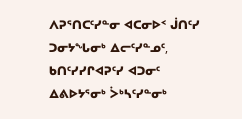ᐱᕈᕐᑎᑕᑦᓯᓐᓂ ᐊᑕᓂᐅᑉ ᒎᑎᑦᓯ ᑐᓂᔭᖓᓂᒃ ᐃᓕᑦᓯᓐᓄᑦ, ᑲᑎᑦᓯᓯᒋᐊᕈᑦᓯ ᐊᑐᓂᑦ ᐃᕕᐅᔭᕐᓂᒃ ᐴᒃᓴᑦᓯᓐᓂᒃ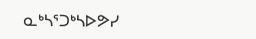ᓇᒃᓴᕐᑐᒃᓴᐅᕗᓯ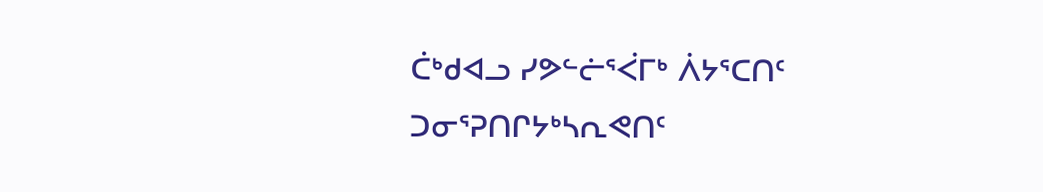ᑖᒃᑯᐊᓗ ᓯᕗᓪᓖᕐᐹᒥᒃ ᐲᔭᕐᑕᑎᑦ ᑐᓂᕐᕈᑎᒋᔭᒃᓴᕆᕙᑎᑦ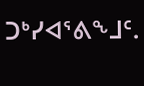ᑐᒃᓯᐊᕐᕕᖕᒧᑦ.